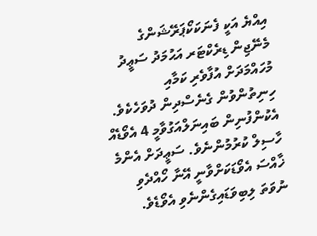އިއްޔެ އަކީ ފެނަކަކޯޕަރޭޝަންގެ މެނޭޖިން ޑިރެކްޓަރ އަޙުމަދު ސަޢީދު މުހައްމަދަށް އުފާވެރި ކަމާއި ހިނިތުންވުން ގެނެސްދިން ދުވަހެކެވެ.
އެކުންފުނިން ބައިނަލްއަގުވާމީ 4 އެވޯޑެއް ހާސިލް ކުރުމުންނެވެ. ސަޢީދަށް އެންމެ ޚާއްސަ އެވޯޑަކަށްވާނީ އޭނާ ހޯއްދެވި ނުވަތަ ލިބިވަޑައިގެންނެވި އެވޯޑެވެ.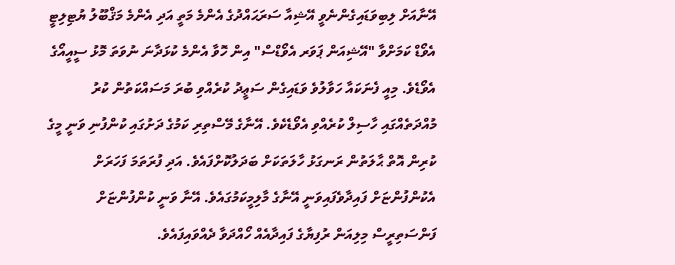އޭނާއަށް ލިބިވަޑައިގެންނެވީ އޭޝިއާ ސަރަޙައްދުގެ އެންމެ މަތީ އަދި އެންމެ މަޤްބޫލު ޔުޓިލިޓީ އެވޯޑް ކަމަށްވާ "އޭޝިއަން ޕަވަރ އެވޯޑްސް" އިން ހޮވާ އެންމެ ކުޅަދާނަ ނުވަތަ މޮޅު ސީއީއޯގެ އެވޯޑެވެ. މިއީ ފެނަކައާ ހަވާލުވެ ވަޑައިގެން ސަޢީދު ކުރެއްވި ބުރަ މަސައްކަތުން ކުރު މުއްދަތެއްގައި ހާސިލް ކުރެއްވި އެވޯޑެކެވެ. އޭނާގެ މޭސްތިރި ކަމުގެ ދަށުގައި ކުންފުނި ވަނީ މީގެ ކުރިން އޮތް ޙާލަތުން ރަނގަޅު ހާލަތަކަށް ބަދަލުކޮށްފައެވެ. އަދި ފުރަތަމަ ފަހަރަށް އެކުންފުންޏަށް ފައިދާވެފައިވަނީ އޭނާގެ މާލިމީކަމުގައެވެ. އޭނާ ވަނީ ކުންފުންޏަށް ފަންސަތިރީސް މިލިއަން ރުފިޔާގެ ފައިދާއެއް ހޯއްދަވާ ދެއްވައިފައެވެ.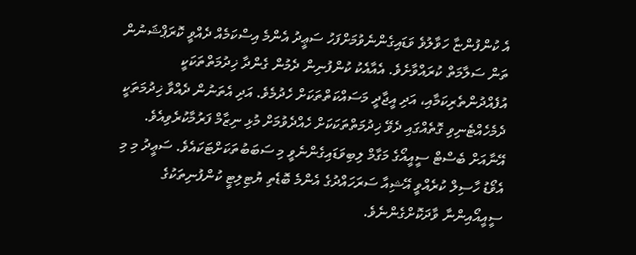އެ ކުންފުންޏާ ހަވާލުވެ ވަޑައިގެންނެވުމަށްފަހު ސަޢީދު އެންމެ އިސްކަމެއް ދެއްވީ ކޮރަޕްޝަނުން ތަން ސަލާމަތް ކުރައްވާށެވެ. އެއާއެކު ކުންފުނިން ދެމުން ގެންދާ ޚިދުމަތްތަކަކީ އުފެއްދުންތެރިކަމާއި، އަދި އީޖާދީ މަސައްކަތްތަކަށް ހެދުމެވެ. އަދި އެތަނުން ދެއްވާ ޚިދުމަތަކީ ދެމެހެއްޓެނިވި ގޮތެއްގައި ދެވޭ ޚިދުމަތްތަކަކަށް ހެއްދެވުމަށް މުޅި ނިޒާމް ފަރުމާކުރެވިއެވެ. އޭނާއަށް ބެސްޓް ސީއީއޯގެ މަގާމް ލިބިވަޑައިގެންނެވީ މި ސަބަބުތަކަށްޓަކައެވެ. ސަޢީދު މި މި އެވޯޑު ހާސިލް ކުރެއްވީ އޭޝިއާ ސަރަހައްދުގެ އެންމެ ބޮޑެތި ޔުޓިލިޓީ ކުންފުނިތަކުގެ ސީއީއޯއިންނާ ވާދަކޮށްގެންނެވެ.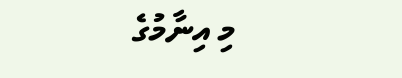މި އިނާމުގެ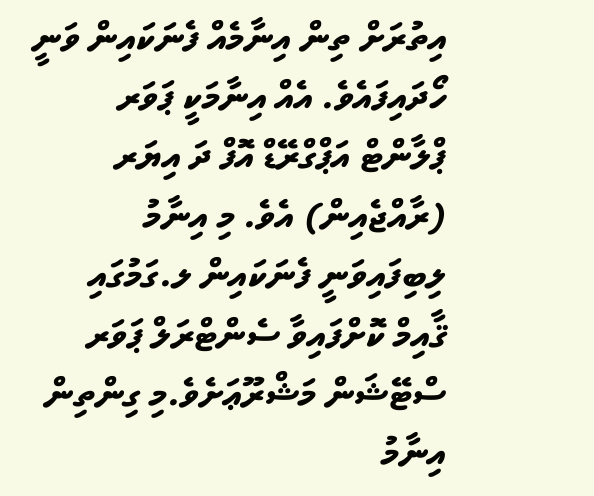އިތުރަށް ތިން އިނާމެއް ފެނަކައިން ވަނީ ހޯދައިފައެވެ. އެއް އިނާމަކީ ޕަވަރ ޕްލާންޓް އަޕްގްރޭޑް އޮފް ދަ އިޔަރ (ރާއްޖެއިން) އެވެ. މި އިނާމު ލިބިފައިވަނީ ފެނަކައިން ލ.ގަމުގައި ޤާއިމް ކޮށްފައިވާ ސެންޓްރަލް ޕަވަރ ސްޓޭޝަން މަޝްރޫޢަށެވެ.މި ގިންތިން އިނާމު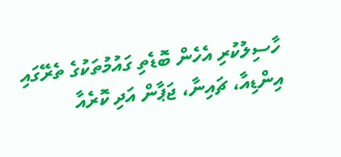ހާސިލުކުރި އެހެން ބޮޑެތި ގައުމުތަކުގެ ތެރޭގައި އިންޑިއާ، ޗައިނާ، ޖަޕާން އަދި ކޮރެއާ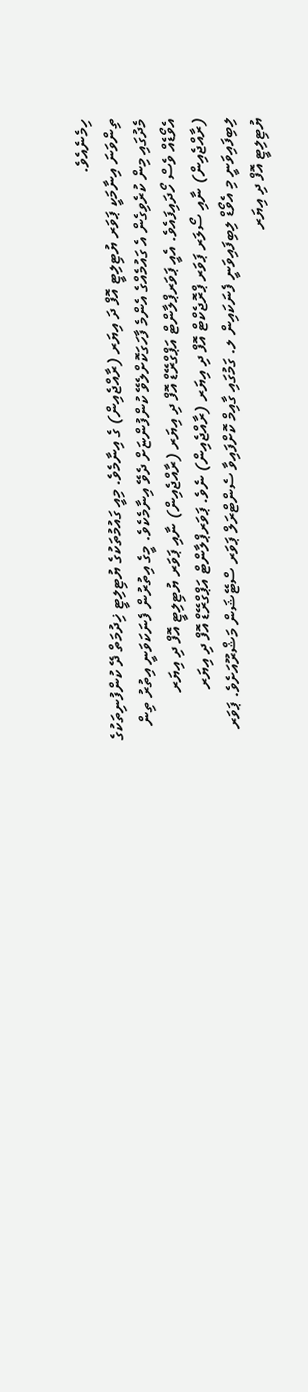ހިމެނެއެވެ.
ތިންވަނަ އިނާމަކީ ޕަވަރ ޔުޓިލިޓީ އޮފް ދަ އިޔަރ (ރާއްޖެއިން) ގެ އިނާމެވެ. މިއީ ގައުމުތަކުގެ ޔުޓިލިޓީ ޚިދުމަތް ދޭ ކުންފުނިތަކުގެ މެދުގައި މިން ކުރެވިގެން އެ ގައުމެއްގެ އެންމެ ފާހަގަކޮށްލެވޭ ކުންފުންޏަށް ދެވޭ އިނާމެކެވެ. މީގެ އިތުރުން ފެނަކަވަނީ އިތުރު ތިން އެވޯޑެއް ވެސް ހޯދައިފައެވެ. އެއީ ޕަވަރޕްލާންޓް އަޕްގްރޭޑް އޮފް ދި އިޔަރ (ރާއްޖެއިން) ނާއި ޕަވަރ ޔުޓިލިޓީ އޮފް ދި އިޔަރ (ރާއްޖެއިން) ނާއި ސޯލަރ ޕަވަރ ޕްރޮޖެކްޓް އޮފް ދި އިޔަރ (ރާއްޖެއިން) ނެވެ. ޕަވަރޕްލާންޓް އަޕްގްރޭޑް އޮފް ދި އިޔަރ ލިބިފައިވަނީ މި އެވޯޑް ލިބިފައިވަނީ ފެނަކައިން ލ. ގަމުގައި ގާއިމް ކޮށްފައިވާ ސެންޓްރަލް ޕަވަރ ސްޓޭޝަން މަޝްރޫއަށެވެ. ޕަވަރ ޔުޓިލިޓީ އޮފް ދި އިޔަރ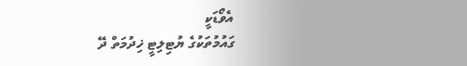އެވޯޑަކީ
ގައުމުތަކުގެ ޔުޓިލިޓީ ޚިދުމަތް ދޭ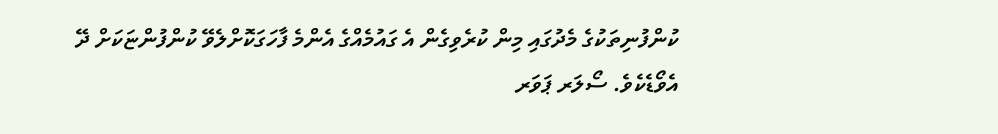ކުންފުނިތަކުގެ މެދުގައި މިން ކުރެވިގެން އެ ގައުމެއްގެ އެންމެ ފާހަގަކޮށްލެވޭ ކުންފުންޏަކަށް ދޭ އެވޯޑެކެވެ. ސޯލަރ ޕަވަރ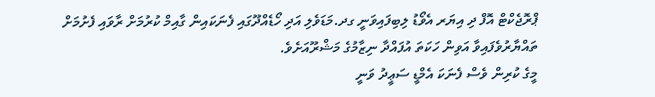ޕްރޮޖެކްޓް އޮފް ދި އިޔަރ އެވޯޑު ލިބިފައިވަނީ ގދ.މަޑަވެލި އަދި ހޯޑެއްދޫގައި ފެނަކައިން ގާއިމް ކުރުމަށް ރާވައި ފެށުމަށް ތައްޔާރުވެފައިވާ އަވިން ހަކަތަ އުފައްދާ ނިޒާމުގެ މަޝްރޫއަށެވެ.
މީގެ ކުރިން ވެސް ފެނަކަ އެމްޑީ ސަޢީދު ވަނީ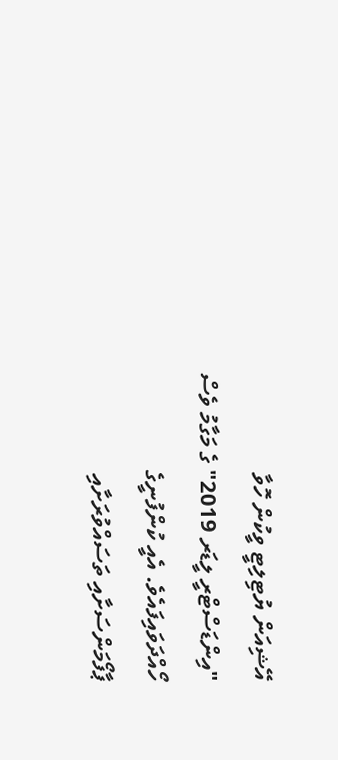އޭޝިއަން ޔުޓިލިޓީ ވީކުން ހޮވާ "އިންޑަސްޓްރީ ލީޑަރ 2019" ގެ މަގާމު ވެސް ހޯއްދަވައިފައެވެ. އެއީ ކުންފުނީގެ ޕާފޯމަންސަށާއި ތަސައްވުރަށާއި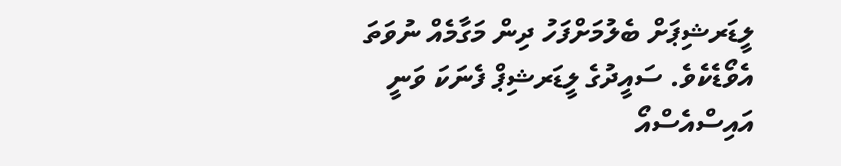ލީޑަރޝިޕަށް ބެލުމަށްފަހު ދިން މަގާމެއް ނުވަތަ އެވޯޑެކެވެ. ސައީދުގެ ލީޑަރޝިޕް ފެނަކަ ވަނީ އައިސްއެސްއޯ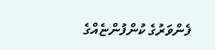ފެންވަރުގެ ކުންފުންޏެއްގެ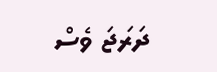ދަރަޖަ ވެސް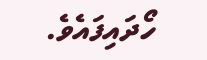ހޯދައިފައެވެ.